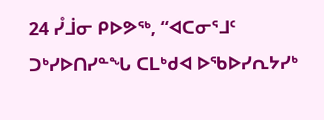24 ᓮᒨᓂ ᑭᐅᕗᖅ, “ᐊᑕᓂᕐᒧᑦ ᑐᒃᓯᐅᑎᓯᓐᖓ ᑕᒪᒃᑯᐊ ᐅᖃᐅᓯᕆᔭᓯᒃ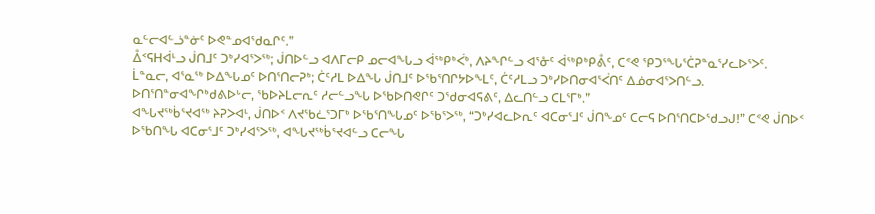ᓇᓪᓕᐊᓪᓘᓐᓃᑦ ᐅᕙᓐᓄᐊᖁᓇᒋᑦ.”
ᐂᑉᕋᕼᐋᒻᓗ ᒎᑎᒧᑦ ᑐᒃᓯᐊᕐᐳᖅ; ᒎᑎᐅᓪᓗ ᐊᐱᒥᓕᑭ ᓄᓕᐊᖓᓗ ᐋᖅᑭᒃᐹᒃ, ᐱᔨᖏᓪᓗ ᐊᕐᓁᑦ ᐋᖅᑭᒃᑭᕔᑦ, ᑕᕝᕙ ᕿᑐᕐᖓᕐᑖᕈᓐᓇᕐᓯᓚᐅᕐᐳᑦ.
ᒫᓐᓇᓕ, ᐊᕐᓇᖅ ᐅᐃᖓᓄᑦ ᐅᑎᕐᑎᓕᕈᒃ; ᑖᑦᓱᒪ ᐅᐃᖓ ᒎᑎᒧᑦ ᐅᖃᕐᑎᒋᔭᐅᖕᒪᑦ, ᑖᑦᓱᒪᓗ ᑐᒃᓯᐅᑎᓂᐊᕐᐹᑎᑦ ᐃᓅᓂᐊᕐᐳᑎᓪᓗ. ᐅᑎᕐᑎᓐᓂᐊᖏᒃᑯᕕᐅᒡᓕ, ᖃᐅᔨᒪᓕᕆᑦ ᓱᓕᓪᓗᖓ ᐅᖃᐅᑎᕙᒋᑦ ᑐᖁᓂᐊᕋᕕᑦ, ᐃᓚᑎᓪᓗ ᑕᒪᕐᒥᒃ.”
ᐊᖓᔪᖅᑳᕐᔪᐊᖅ ᔨᕈᐳᐊᒻ, ᒎᑎᐅᑉ ᐱᔪᖃᓛᕐᑐᒥᒃ ᐅᖃᕐᑎᖓᓄᑦ ᐅᖃᕐᐳᖅ, “ᑐᒃᓯᐊᓚᐅᕆᑦ ᐊᑕᓂᕐᒧᑦ ᒎᑎᖕᓄᑦ ᑕᓕᕋ ᐅᑎᕐᑎᑕᐅᖁᓗᒍ!” ᑕᕝᕙ ᒎᑎᐅᑉ ᐅᖃᑎᖓ ᐊᑕᓂᕐᒧᑦ ᑐᒃᓯᐊᕐᐳᖅ, ᐊᖓᔪᖅᑳᕐᔪᐊᓪᓗ ᑕᓕᖓ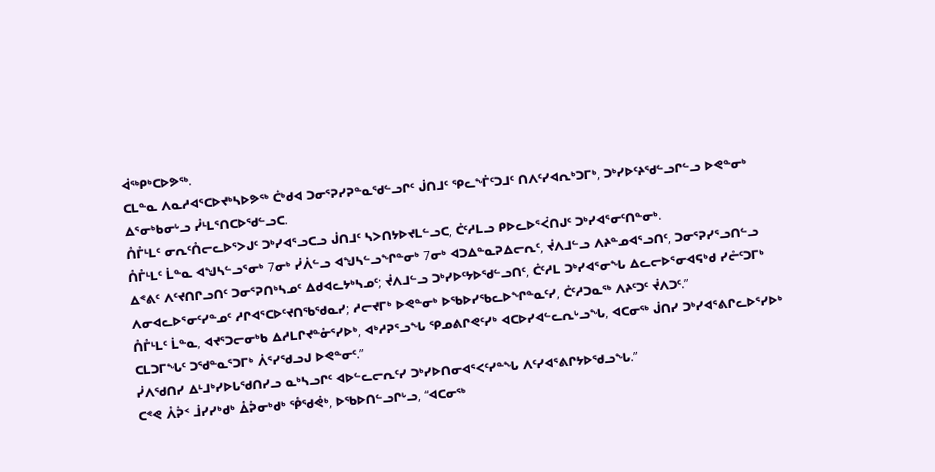ᐋᖅᑭᒃᑕᐅᕗᖅ.
ᑕᒪᓐᓇ ᐱᓇᓱᐊᕐᑕᐅᔪᒃᓴᐅᕗᖅ ᑖᒃᑯᐊ ᑐᓂᕐᕈᓯᕈᓐᓇᖁᓪᓗᒋᑦ ᒎᑎᒧᑦ ᕿᓚᖕᒦᑦᑐᒧᑦ ᑎᐱᑦᓯᐊᕆᒃᑐᒥᒃ, ᑐᒃᓯᐅᑦᔨᖁᓪᓗᒋᓪᓗ ᐅᕙᓐᓂᒃ ᐃᕐᓂᒃᑲᓂᒡᓗ ᓮᒻᒪᕐᑎᑕᐅᖁᓪᓗᑕ.
ᑍᒤᒻᒪᑦ ᓂᕆᑦᑍᓕᓚᐅᕐᐳᒍᑦ ᑐᒃᓯᐊᕐᓗᑕᓗ ᒎᑎᒧᑦ ᓴᐳᑎᔭᐅᔪᒪᓪᓗᑕ, ᑖᑦᓱᒪᓗ ᑭᐅᓚᐅᕐᐹᑎᒍᑦ ᑐᒃᓯᐊᕐᓂᑦᑎᓐᓂᒃ.
ᑍᒤᒻᒪᑦ ᒫᓐᓇ ᐊᖑᓴᓪᓗᕐᓂᒃ 7ᓂᒃ ᓰᐲᓪᓗ ᐊᖑᓴᓪᓗᖏᓐᓂᒃ 7ᓂᒃ ᐊᑐᐃᓐᓇᕈᐃᓕᕆᑦ, ᔫᐱᒧᓪᓗ ᐱᔨᓐᓄᐊᕐᓗᑎᑦ, ᑐᓂᕐᕈᓯᕐᓗᑎᓪᓗ ᐃᕝᕕᑦ ᐱᑦᔪᑎᒋᓗᑎᑦ ᑐᓂᕐᕈᑎᒃᓴᓄᑦ ᐃᑯᐊᓚᔭᒃᓴᓄᑦ; ᔫᐱᒧᓪᓗ ᑐᒃᓯᐅᑦᔭᐅᖁᓪᓗᑎᑦ, ᑖᑦᓱᒪ ᑐᒃᓯᐊᕐᓂᖓ ᐃᓚᓕᐅᕐᓂᐊᕋᒃᑯ ᓯᓔᑦᑐᒥᒃ ᐱᓂᐊᓚᐅᕐᓂᑦᓯᓐᓄᑦ ᓱᒋᐊᕐᑕᐅᑦᔪᑎᖃᖁᓇᓯ; ᓱᓕᔪᒥᒃ ᐅᕙᓐᓂᒃ ᐅᖃᐅᓯᖃᓚᐅᖏᓐᓇᑦᓯ, ᑖᑦᓱᑐᓇᖅ ᐱᔨᑦᑐᑦ ᔫᐱᑐᑦ.”
ᑍᒤᒻᒪᑦ ᒫᓐᓇ, ᐊᔪᕐᑐᓕᓂᒃᑲ ᐃᓱᒪᒋᔪᓐᓁᕐᓯᐅᒃ, ᐊᒃᓱᕈᕐᓗᖓ ᕿᓄᕕᒋᕙᑦᓯᒃ ᐊᑕᐅᓯᐊᓪᓚᕆᒡᓗᖓ, ᐊᑕᓂᖅ ᒎᑎᓯ ᑐᒃᓯᐊᕐᕕᒋᓚᐅᕐᓯᐅᒃ ᑕᒪᑐᒥᖓᑦ ᑐᖁᓐᓇᕐᑐᒥᒃ ᐲᕐᓯᖁᓗᒍ ᐅᕙᓐᓂᑦ.”
ᓰᐱᖁᑎᓯ ᐃᒻᒧᒃᓯᐅᒐᖁᑎᓯᓗ ᓇᒃᓴᓗᒋᑦ ᐊᐅᓪᓚᓕᕆᑦᓯ ᑐᒃᓯᐅᑎᓂᐊᕐᐸᑦᓯᓐᖓ ᐱᑦᓯᐊᕐᕕᒋᔭᐅᖁᓗᖓ.”
ᑕᕝᕙ ᐰᕉᑉ ᒨᓯᓯᒃᑯᒃ ᐂᕉᓂᒃᑯᒃ ᕾᖁᕚᒃ, ᐅᖃᐅᑎᓪᓗᒋᒡᓗ, “ᐊᑕᓂᖅ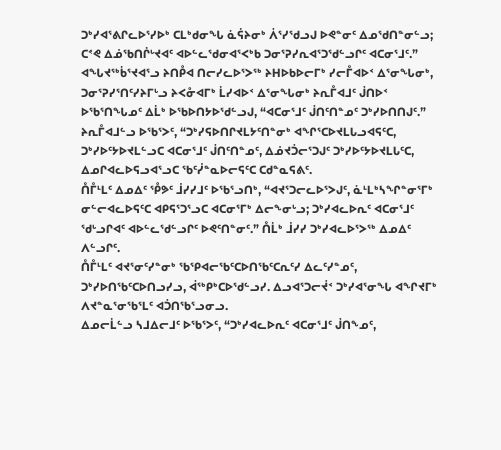ᑐᒃᓯᐊᕐᕕᒋᓚᐅᕐᓯᐅᒃ ᑕᒪᒃᑯᓂᖓ ᓈᕌᔨᓂᒃ ᐲᕐᓯᖁᓗᒍ ᐅᕙᓐᓂᑦ ᐃᓄᖁᑎᓐᓂᓪᓗ; ᑕᕝᕙ ᐃᓅᖃᑎᒌᒡᔪᐊᑦ ᐊᐅᓪᓚᖁᓂᐊᕐᐸᒃᑲ ᑐᓂᕐᕈᓯᕆᐊᕐᑐᖁᓪᓗᒋᑦ ᐊᑕᓂᕐᒧᑦ.”
ᐊᖓᔪᖅᑳᕐᔪᐊᕐᓗ ᔨᑎᑬᐊ ᑎᓕᓯᓚᐅᕐᐳᖅ ᔨᕼᐅᑲᐅᓕᒥᒃ ᓯᓕᒤᐊᐅᑉ ᐃᕐᓂᖓᓂᒃ, ᑐᓂᕐᕈᓯᕐᑎᑦᓯᔨᒥᒡᓗ ᔨᐸᓁᐊᒥᒃ ᒫᓯᐊᐅᑉ ᐃᕐᓂᖓᓂᒃ ᔨᕆᒤᐊᒧᑦ ᒎᑎᐅᑉ ᐅᖃᕐᑎᖓᓄᑦ ᐃᒫᒃ ᐅᖃᐅᑎᔭᐅᖁᓪᓗᒍ, “ᐊᑕᓂᕐᒧᑦ ᒎᑎᑦᑎᓐᓄᑦ ᑐᒃᓯᐅᑎᑎᒍᑦ.”
ᔨᕆᒤᐊᒧᓪᓗ ᐅᖃᕐᐳᑦ, “ᑐᒃᓯᕋᐅᑎᒋᔪᒪᔭᑦᑎᓐᓂᒃ ᐊᖏᕐᑕᐅᔪᒪᒐᓗᐊᕋᑦᑕ, ᑐᒃᓯᐅᑦᔭᐅᔪᒪᓪᓗᑕ ᐊᑕᓂᕐᒧᑦ ᒎᑎᑦᑎᓐᓄᑦ, ᐃᓅᔪᑑᓕᕐᑐᒍᑦ ᑐᒃᓯᐅᑦᔭᐅᔪᒪᒐᑦᑕ, ᐃᓄᒋᐊᓚᐅᕋᓗᐊᕐᓗᑕ ᖃᑦᓰᓐᓇᐅᓕᕋᑦᑕ ᑕᑯᓐᓇᕋᕕᑦ.
ᑍᒤᒻᒪᑦ ᐃᓄᐃᑦ ᕾᕗᑦ ᒨᓯᓯᒧᑦ ᐅᖃᕐᓗᑎᒃ, “ᐊᔪᕐᑐᓕᓚᐅᕐᐳᒍᑦ, ᓈᒻᒪᒃᓴᖏᓐᓂᕐᒥᒃ ᓂᓪᓕᐊᓚᐅᕋᑦᑕ ᐊᑭᕋᕐᑐᕐᓗᑕ ᐊᑕᓂᕐᒥᒃ ᐃᓕᖕᓂᒡᓗ; ᑐᒃᓯᐊᓚᐅᕆᑦ ᐊᑕᓂᕐᒧᑦ ᖁᒡᓗᒋᐊᑦ ᐊᐅᓪᓚᖁᓪᓗᒋᑦ ᐅᕙᑦᑎᓐᓂᑦ.” ᑍᒫᒃ ᒨᓯᓯ ᑐᒃᓯᐊᓚᐅᕐᐳᖅ ᐃᓄᐃᑦ ᐱᓪᓗᒋᑦ.
ᑍᒤᒻᒪᑦ ᐊᔪᕐᓂᑦᓯᓐᓂᒃ ᖃᕿᐊᓕᖃᑦᑕᐅᑎᖃᑦᑕᕆᑦᓯ ᐃᓚᑦᓯᓐᓄᑦ, ᑐᒃᓯᐅᑎᖃᑦᑕᐅᑎᓗᓯᓗ, ᐋᖅᑭᒃᑕᐅᖁᓪᓗᓯ. ᐃᓗᐊᕐᑐᓕᔫᑉ ᑐᒃᓯᐊᕐᓂᖓ ᐊᖏᔪᒥᒃ ᐱᔪᓐᓇᕐᓂᖃᕐᒪᑦ ᐊᑑᑎᖃᕐᓗᓂᓗ.
ᐃᓄᓕᒫᓪᓗ ᓴᒧᐃᓕᒧᑦ ᐅᖃᕐᐳᑦ, “ᑐᒃᓯᐊᓚᐅᕆᑦ ᐊᑕᓂᕐᒧᑦ ᒎᑎᖕᓄᑦ,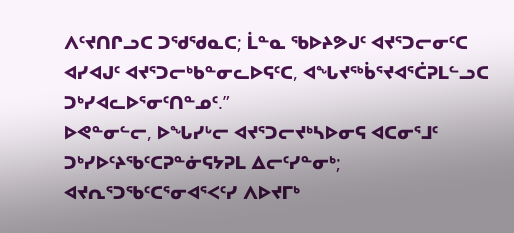ᐱᑦᔪᑎᒋᓗᑕ ᑐᖁᖁᓇᑕ; ᒫᓐᓇ ᖃᐅᔨᕗᒍᑦ ᐊᔪᕐᑐᓕᓂᑦᑕ ᐊᓯᐊᒍᑦ ᐊᔪᕐᑐᓕᒃᑲᓐᓂᓚᐅᕋᑦᑕ, ᐊᖓᔪᖅᑳᕐᔪᐊᕐᑖᕈᒪᓪᓗᑕ ᑐᒃᓯᐊᓚᐅᕐᓂᑦᑎᓐᓄᑦ.”
ᐅᕙᓐᓂᓪᓕ, ᐅᖓᓯᒡᓕ ᐊᔪᕐᑐᓕᔪᒃᓴᐅᓂᕋ ᐊᑕᓂᕐᒧᑦ ᑐᒃᓯᐅᑦᔨᖃᑦᑕᕈᓐᓃᕋᔭᕈᒪ ᐃᓕᑦᓯᓐᓂᒃ; ᐊᔪᕆᕐᑐᖃᑦᑕᕐᓂᐊᕐᐸᑦᓯ ᐱᐅᔪᒥᒃ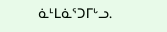ᓈᒻᒪᓈᕐᑐᒥᒡᓗ.